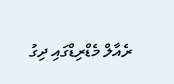ރެއާލް މެޑްރިޑްގައި ދިގު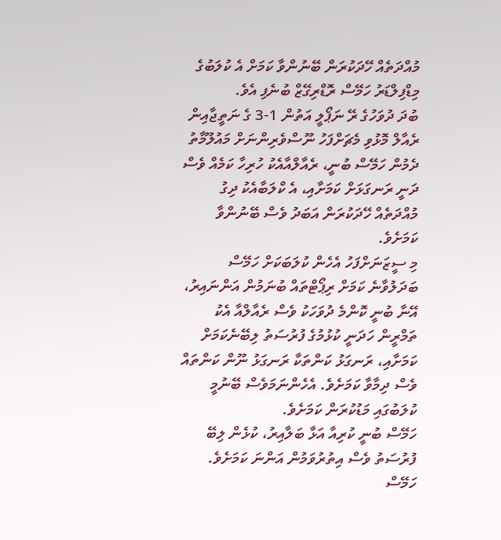މުއްދަތެއް ހޭދަކުރަން ބޭނުންވާ ކަމަށް އެ ކުލަބުގެ މިޑްފިލްޑަރު ހަމޭސް ރޮޑްރިގޭޒް ބުނެފި އެވެ.
ބުދަ ދުވަހުގެ ރޭ ނަޕޯލީ އަތުން 1-3 ގެ ނަތީޖާއިން ރެއާލް މޮޅުވި މެޗަށްފަހު ނޫސްވެރިންނަށް މައުލޫމާތު ދެމުން ހަމޭސް ބުނީ، ރެއާލްއާއެކު ހުރިހާ ކަމެއް ވެސް ދަނީ ރަނގަޅަށް ކަމަށާއި، އެ ކްލަބާއެކު ދިގު މުއްދަތެއް ހޭދަކުރަން އަބަދު ވެސް ބޭނުންވާ ކަމަށެވެ.
މި ސީޒަނަށްފަހު އެހެން ކުލަބަކަށް ހަމޭސް ބަދަލުވާނެ ކަމަށް ރިޕޯޓްތައް ބުނަމުން އަންނައިރު، އޭނާ ބުނީ ކޮންމެ ދުވަހަކު ވެސް ރެއާލްއާ އެކު ތަމްރީން ހަދަނީ ކުޅުމުގެ ފުރުސަތު ލިބޭނެކަމަށް ކަމަށާއި، ރަނގަޅު ކަންތަކާ ރަނގަޅު ނޫން ކަންތައް ވެސް ދިމާވާ ކަމަށެވެ. އެހެންނަމަވެސް ބޭނުމީ ކުލަބުގައި މަޑުކުރަން ކަމަށެވެ.
ހަމޭސް ބުނީ ކުރިއާ އަޅާ ބަލާއިރު، ކުޅެން ލިބޭ ފުރުސަތު ވެސް އިތުރުވަމުން އަންނަ ކަމަށެވެ. ހަމޭސް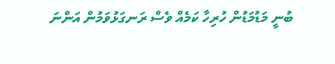ބުނީ މަޑުމަޑުން ހުރިހާ ކަމެއް ވެސް ރަނގަޅުވަމުން އަންނަ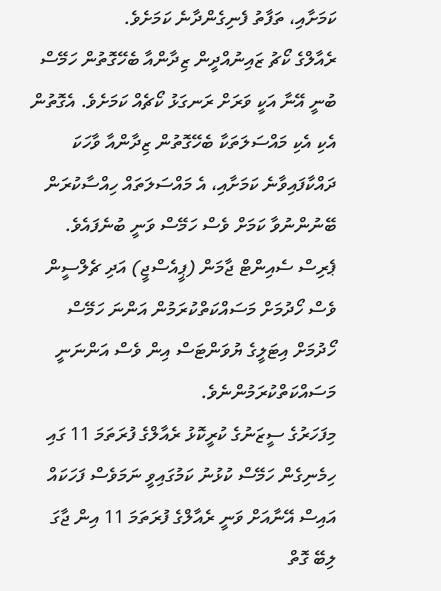ކަމަށާއި، ތަފާތު ފެނިގެންދާނެ ކަމަށެވެ.
ރެއާލްގެ ކޯޗު ޒައިނުއްދީން ޒިދާންއާ ބެހޭގޮތުން ހަމޭސް ބުނީ އޭނާ އަކީ ވަރަށް ރަނގަޅު ކޯޗެއް ކަމަށެވެ. އެގޮތުން އެކި އެކި މައްސަލަތަކާ ބެހޭގޮތުން ޒިދާންއާ ވާހަކަ ދައްކާފައިވާނެ ކަމަށާއި، އެ މައްސަލަތައް ހިއްސާކުރަން ބޭނުންނުވާ ކަމަށް ވެސް ހަމޭސް ވަނީ ބުނެފައެވެ.
ޕެރިސް ސެއިންޓް ޖާމަން (ޕީއެސްޖީ) އަދި ޗެލްސީން ވެސް ހޯދުމަށް މަސައްކަތްކުރަމުން އަންނަ ހަމޭސް ހޯދުމަށް އިޓަލީގެ ޔުވަންޓަސް އިން ވެސް އަންނަނީ މަސައްކަތްކުރަމުންނެވެ.
މިފަހަރުގެ ސީޒަނުގެ ކުރީކޮޅު ރެއާލްގެ ފުރަތަމަ 11 ގައި ހިމެނިގެން ހަމޭސް ކުޅުނު ކަމުގައިވީ ނަމަވެސް ފަހަކައް އައިސް އޭނާއަށް ވަނީ ރެއާލްގެ ފުރަތަމަ 11 އިން ޖާގަ ލިބޭ ގޮތް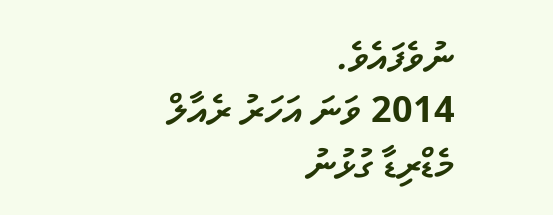ނުވެފައެވެ.
2014 ވަނަ އަހަރު ރެއާލް މެޑްރިޑާ ގުޅުނު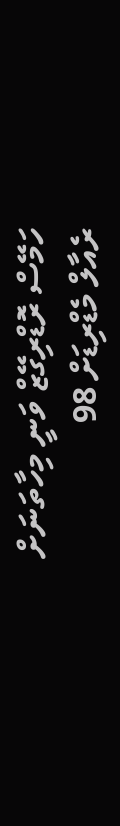ހަމޭސް ރޮޑްރިގޭޒް ވަނީ މިހާތަނަށް ރެއާލް މެޑްރިޑަށް 98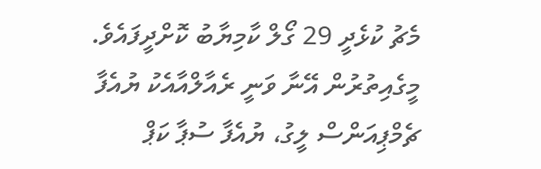މެޗު ކުޅެދީ 29 ގޯލް ކާމިޔާބު ކޮށްދީފައެވެ. މީގެއިތުރުން އޭނާ ވަނީ ރެއާލްއާއެކު ޔުއެފާ ޗެމްޕިއަންސް ލީގު، ޔުއެފާ ސުޕާ ކަޕް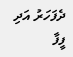ދެފަހަރު އަދި ފީފާ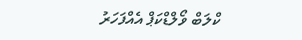ކްލަބް ވޯލްޑްކަޕް އެއްފަހަރު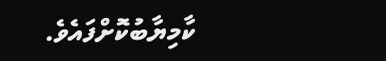ކާމިޔާބުކޮށްފައެވެ.